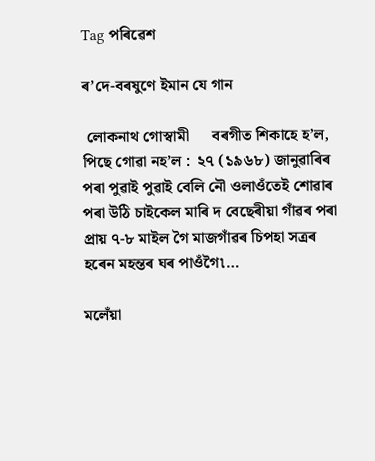Tag পৰিৱেশ

ৰ’দে-বৰষুণে ইমান যে গান

 লোকনাথ গোস্বামী      বৰগীত শিকাহে হ’ল, পিছে গোৱা নহ’ল :  ২৭ (১৯৬৮) জানুৱাৰিৰ পৰা পুৱাই পুৱাই বেলি নৌ ওলাওঁতেই শোৱাৰ পৰা উঠি চাইকেল মাৰি দ বেছেৰীয়া গাঁৱৰ পৰা প্ৰায় ৭-৮ মাইল গৈ মাজগাঁৱৰ চিপহা সত্ৰৰ হৰেন মহন্তৰ ঘৰ পাওঁগৈ৷…

মলেঁয়া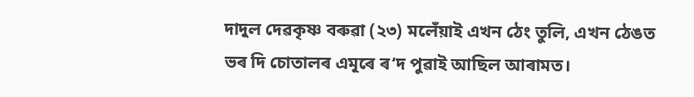দাদুল দেৱকৃষ্ণ বৰুৱা (২৩) মলেঁয়াই এখন ঠেং তুলি, এখন ঠেঙত ভৰ দি চোতালৰ এমূৰে ৰ‘দ পুৱাই আছিল আৰামত।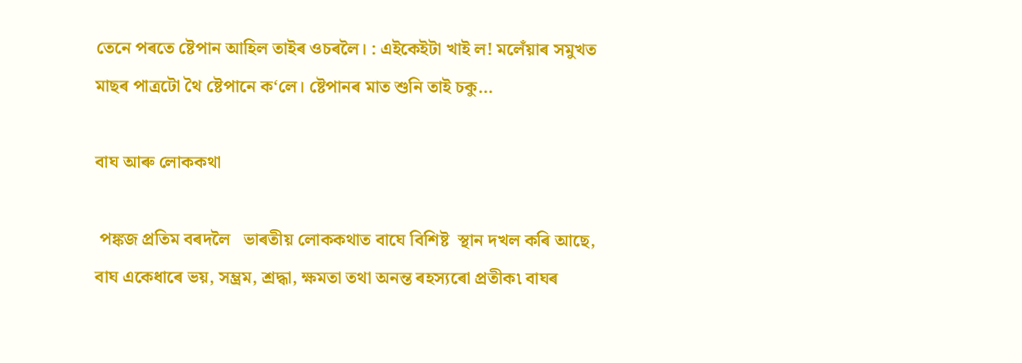তেনে পৰতে ষ্টেপান আহিল তাইৰ ওচৰলৈ। : এইকেইটা খাই ল! মলেঁয়াৰ সমুখত মাছৰ পাত্ৰটো থৈ ষ্টেপানে ক‘লে। ষ্টেপানৰ মাত শুনি তাই চকু…

বাঘ আৰু লোককথা

 পঙ্কজ প্ৰতিম বৰদলৈ   ভাৰতীয় লোককথাত বাঘে বিশিষ্ট  স্থান দখল কৰি আছে, বাঘ একেধাৰে ভয়, সম্ভ্ৰম, শ্ৰদ্ধা, ক্ষমতা তথা অনন্ত ৰহস‍্যৰো প্ৰতীক৷ বাঘৰ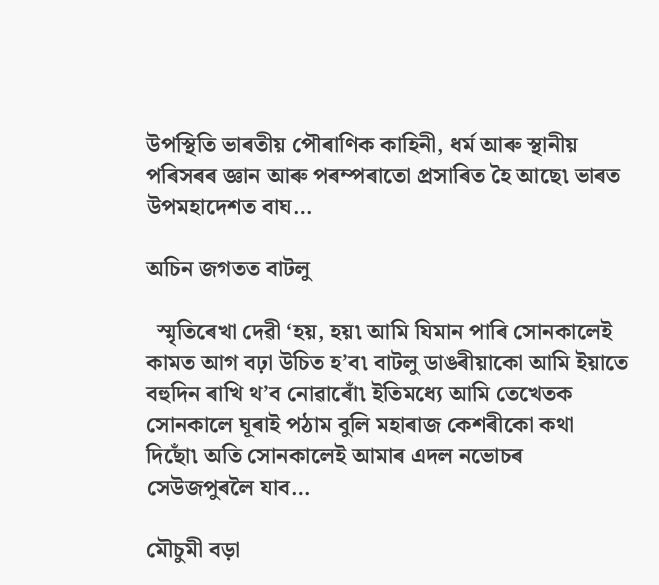উপস্থিতি ভাৰতীয় পৌৰাণিক কাহিনী, ধৰ্ম আৰু স্থানীয় পৰিসৰৰ জ্ঞান আৰু পৰম্পৰাতো প্ৰসাৰিত হৈ আছে৷ ভাৰত উপমহাদেশত বাঘ…

অচিন জগতত বাটলু

  স্মৃতিৰেখা দেৱী ‘হয়, হয়৷ আমি যিমান পাৰি সোনকালেই কামত আগ বঢ়া উচিত হ’ব৷ বাটলু ডাঙৰীয়াকো আমি ইয়াতে বহুদিন ৰাখি থ’ব নোৱাৰোঁ৷ ইতিমধ্যে আমি তেখেতক সোনকালে ঘূৰাই পঠাম বুলি মহাৰাজ কেশৰীকো কথা দিছোঁ৷ অতি সোনকালেই আমাৰ এদল নভোচৰ সেউজপুৰলৈ যাব…

মৌচুমী বড়া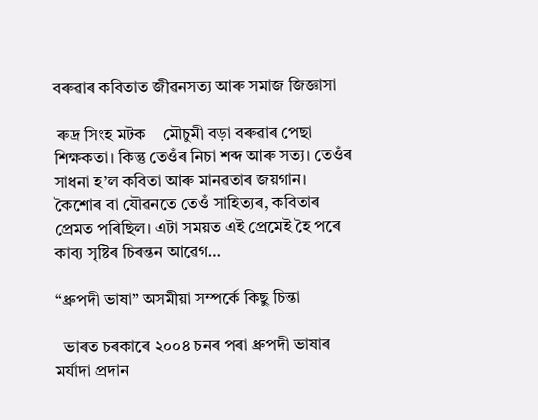বৰুৱাৰ কবিতাত জীৱনসত্য আৰু সমাজ জিজ্ঞাসা

 ৰুদ্ৰ সিংহ মটক    মৌচুমী বড়া বৰুৱাৰ পেছা শিক্ষকতা। কিন্তু তেওঁৰ নিচা শব্দ আৰু সত্য। তেওঁৰ সাধনা হ’ল কবিতা আৰু মানৱতাৰ জয়গান। কৈশোৰ বা যৌৱনতে তেওঁ সাহিত্যৰ, কবিতাৰ প্ৰেমত পৰিছিল। এটা সময়ত এই প্ৰেমেই হৈ পৰে কাব্য সৃষ্টিৰ চিৰন্তন আৱেগ…

“ধ্ৰুপদী ভাষা” অসমীয়া সম্পৰ্কে কিছু চিন্তা

  ভাৰত চৰকাৰে ২০০৪ চনৰ পৰা ধ্ৰুপদী ভাষাৰ মৰ্যাদা প্ৰদান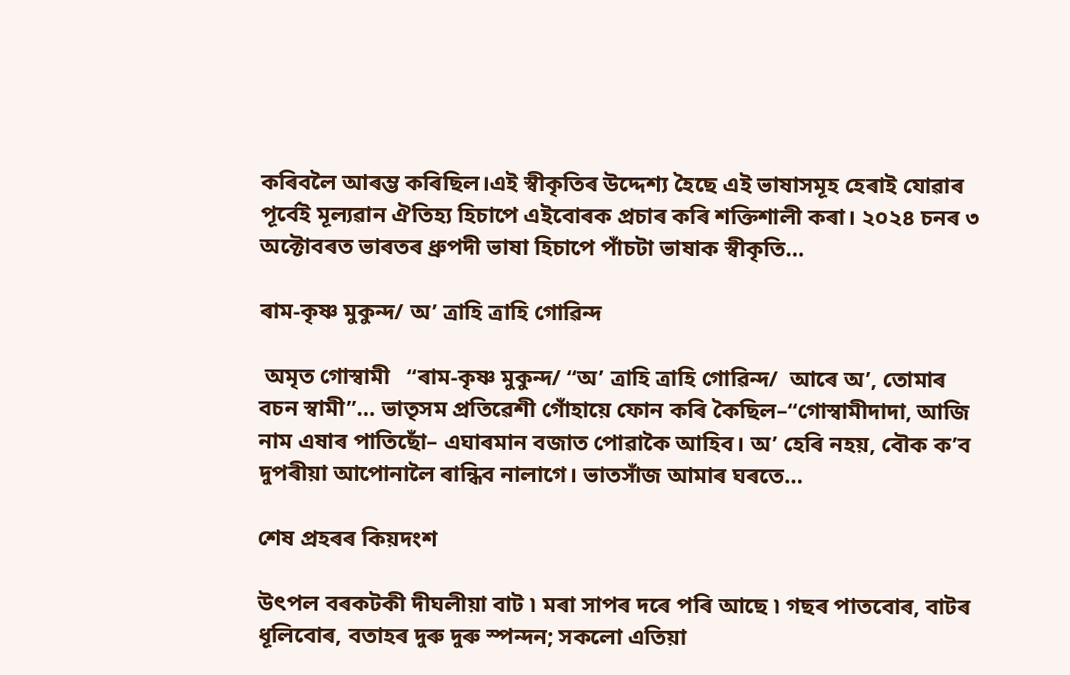কৰিবলৈ আৰম্ভ কৰিছিল।এই স্বীকৃতিৰ উদ্দেশ্য হৈছে এই ভাষাসমূহ হেৰাই যোৱাৰ পূৰ্বেই মূল্যৱান ঐতিহ্য হিচাপে এইবোৰক প্ৰচাৰ কৰি শক্তিশালী কৰা। ২০২৪ চনৰ ৩ অক্টোবৰত ভাৰতৰ ধ্ৰুপদী ভাষা হিচাপে পাঁচটা ভাষাক স্বীকৃতি…

ৰাম-কৃষ্ণ মুকুন্দ/ অ’ ত্ৰাহি ত্ৰাহি গোৱিন্দ

 অমৃত গোস্বামী   “ৰাম-কৃষ্ণ মুকুন্দ/ “অ’ ত্ৰাহি ত্ৰাহি গোৱিন্দ/  আৰে অ’, তোমাৰ বচন স্বামী”… ভাতৃসম প্ৰতিৱেশী গোঁহায়ে ফোন‌ কৰি কৈছিল–“গোস্বামীদাদা, আজি নাম এষাৰ পাতিছোঁ– এঘাৰমান বজাত পোৱাকৈ আহিব। অ’ হেৰি নহয়, বৌক ক’ব দুপৰীয়া আপোনালৈ ৰান্ধিব নালাগে। ভাতসাঁজ আমাৰ ঘৰতে…

শেষ প্ৰহৰৰ কিয়দংশ

উৎপল বৰকটকী দীঘলীয়া বাট ৷ মৰা সাপৰ দৰে পৰি আছে ৷ গছৰ পাতবোৰ, বাটৰ ধূলিবোৰ, বতাহৰ দুৰু দুৰু স্পন্দন; সকলো এতিয়া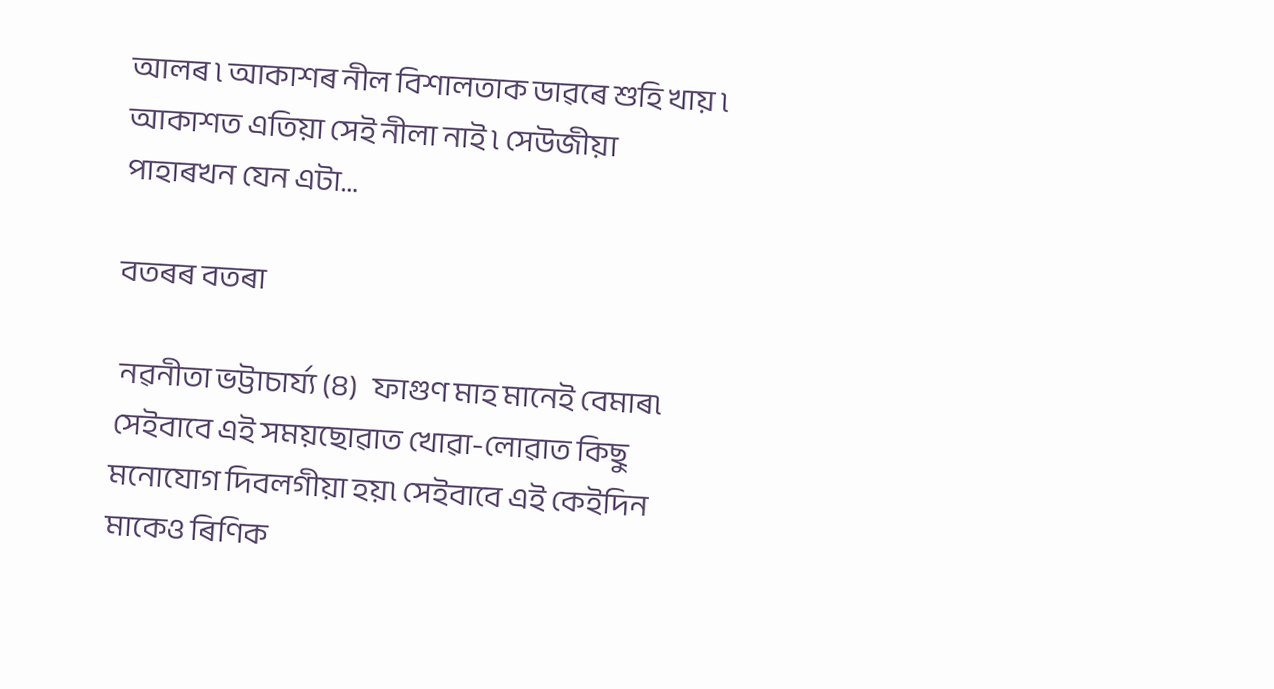আলৰ ৷ আকাশৰ নীল বিশালতাক ডাৱৰে শুহি খায় ৷ আকাশত এতিয়া সেই নীলা নাই ৷ সেউজীয়া পাহাৰখন যেন এটা…

বতৰৰ বতৰা

 নৱনীতা ভট্টাচাৰ্য্য (৪)   ফাগুণ মাহ মানেই বেমাৰ৷ সেইবাবে এই সময়ছোৱাত খোৱা-লোৱাত কিছু মনোযোগ দিবলগীয়া হয়৷ সেইবাবে এই কেইদিন মাকেও ৰিণিক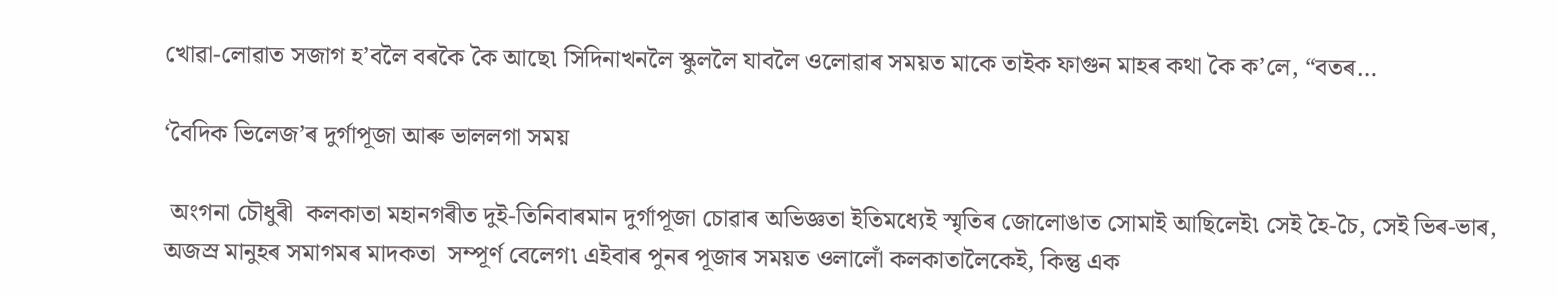খোৱা-লোৱাত সজাগ হ’বলৈ বৰকৈ কৈ আছে৷ সিদিনাখনলৈ স্কুললৈ যাবলৈ ওলোৱাৰ সময়ত মাকে তাইক ফাগুন মাহৰ কথা কৈ ক’লে, “বতৰ…

‘বৈদিক ভিলেজ’ৰ দুৰ্গাপূজা আৰু ভাললগা সময়

 অংগনা চৌধুৰী  কলকাতা মহানগৰীত দুই-তিনিবাৰমান দুৰ্গাপূজা চোৱাৰ অভিজ্ঞতা ইতিমধ্যেই স্মৃতিৰ জোলোঙাত সোমাই আছিলেই৷ সেই হৈ-চৈ, সেই ভিৰ-ভাৰ, অজস্ৰ মানুহৰ সমাগমৰ মাদকতা  সম্পূৰ্ণ বেলেগ৷ এইবাৰ পুনৰ পূজাৰ সময়ত ওলালোঁ কলকাতালৈকেই, কিন্তু এক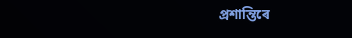প্ৰশান্তিৰে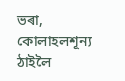ভৰা, কোলাহলশূন্য ঠাইলৈ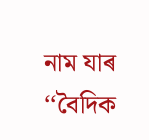নাম যাৰ ‘‘বৈদিক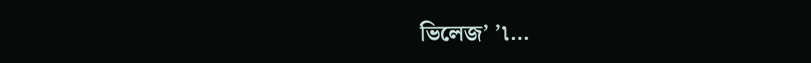ভিলেজ’ ’৷…